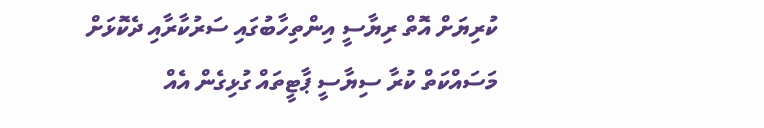ކުރިޔަށް އޮތް ރިޔާސީ އިންތިހާބުގައި ސަރުކާރާއި ދެކޮޅަށް މަސައްކަތް ކުރާ ސިޔާސީ ޕާޓީތައް ގުޅިގެން އެއް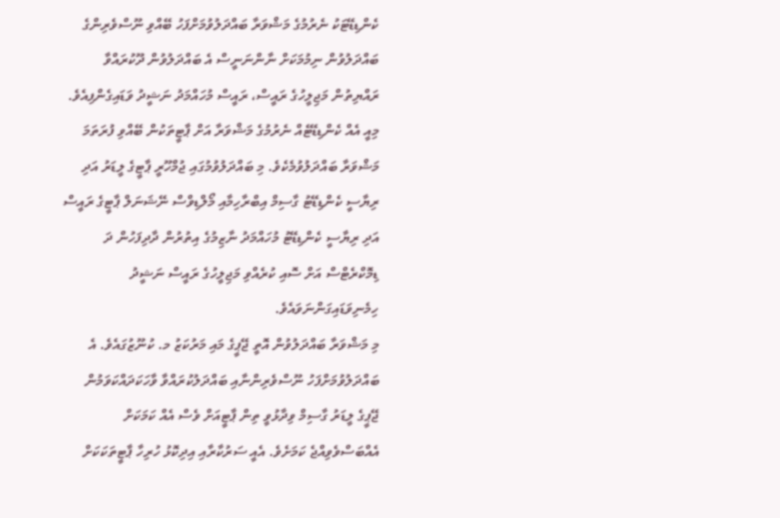ކެންޑިޑޭޓަކު ނެރުމުގެ މަޝްވަރާ ބައްދަލުވުމަށްފަހު ބޭއްވި ނޫސްވެރިންގެ ބައްދަލުވުން ނިމުމަކަށް ނާންނަނީސް އެ ބައްދަލުވުން ދޫކުރައްވާ ރައްޔިތުން މަޖިލީހުގެ ރައީސް، ރައީސް މުހައްމަދު ނަޝީދު ވަޑައިގެންފިއެވެ.
މިއީ އެއް ކެންޑިޑޭޓެއް ނެރުމުގެ މަޝްވަރާ އަށް ޕާޓީތަކުން ބޭއްވި ފުރަތަމަ މަޝްވަރާ ބައްދަލުވުމެކެވެ. މި ބައްދަލުވުމުގައި ޖުމްހޫރީ ޕާޓީގެ ލީޑަރު އަދި ރިޔާސީ ކެންޑިޑޭޓު ގާސިމް އިބްރާހިމާއި މޯލްޑިވްސް ނޭޝަނަލް ޕާޓީގެ ރައީސް އަދި ރިޔާސީ ކެންޑިޑޭޓު މުހައްމަދު ނާޒިމުގެ އިތުރުން ދާދިފަހުން ދަ ޑިމޮކްރެޓްސް އަށް ސޮއި ކުރެއްވި މަޖިލީހުގެ ރައީސް ނަޝީދު ހިމެނިވަޑައިގަންނަވައެވެ.
މި މަޝްވަރާ ބައްދަލުވުން އޮތީ ޖޭޕީގެ މައި މަރުކަޒު މ. ކުނޫޒުގައެވެ. އެ ބައްދަލުވުމަށްފަހު ނޫސްވެރިންނާއި ބައްދަލުކުރައްވާ ވާހަކަދައްކަވަމުން ޖޭޕީގެ ލީޑަރު ގާސިމް ވިދާޅުވީ ތިން ޕާޓީއަށް ވެސް އެއް ކަމަކަށް އެއްބަސްވެވިއްޖެ ކަމަށެވެ. އެއީ ސަރުކާރާއި އިދިކޮޅު ހުރިހާ ޕާޓީތަކަކަށް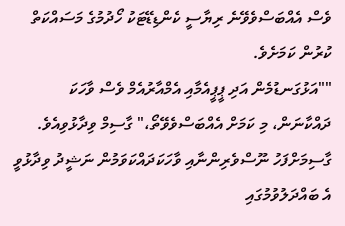ވެސް އެއްބަސްވެވޭނެ ރިޔާސީ ކެންޑިޑޭޓަކު ހޯދުމުގެ މަސައްކަތް ކުރުން ކަމަށެވެ.
""އަޅުގަނޑުމެން އަދި ޕީޕީއެމާއި އެމްއާރުއެމް ވެސް ވާހަކަ ދައްކާނަން، މި ކަމަށް އެއްބަސްވެވޭތޯ،" ގާސިމް ވިދާޅުވިއެވެ.
ގާސިމަށްފަހު ނޫސްވެރިންނާއި ވާހަކަދައްކަވަމުން ނަޝީދު ވިދާޅުވީ އެ ބައްދަލުވުމުގައި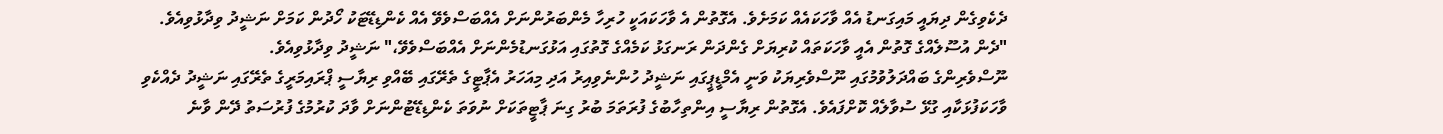ދެކެވިގެން ދިޔައީ މައިގަނޑު އެއް ވާހަކައެއް ކަމަށެވެ. އެގޮތުން އެ ވާހަކައަކީ ހުރިހާ މެންބަރުންނަށް އެއްބަސްވެވޭ އެއް ކެންޑިޑޭޓަކު ހޯދުން ކަމަށް ނަޝީދު ވިދާޅުވިއެވެ.
"ދެން އުސޫލެއްގެ ގޮތުން އެއީ ވާހަކަތައް ކުރިޔަށް ގެންދަން ރަނގަޅު ކަމެއްގެ ގޮތުގައި އަޅުގަނޑުމެންނަށް އެއްބަސްވެވޭ،" ނަޝީދު ވިދާޅުވިއެވެ.
ނޫސްވެރިންގެ ބައްދަލުވުމުގައި ނޫސްވެރިޔަކު ވަނީ އެމްޑީޕީގައި ނަޝީދު ހުންނެވިއިރު އަދި މިއަހަރު އެޕާޓީގެ ތެރޭގައި ބޭއްވި ރިޔާސީ ޕްރައިމަރީގެ ތެރޭގައި ނަޝީދު ދެއްކެވި ވާހަކަފުޅަކާއި ގުޅޭ ސުވާލެއް ކޮށްފައެވެ. އެގޮތުން ރިޔާސީ އިންތިހާބުގެ ފުރަތަމަ ބުރު ގިނަ ޕާޓީތަކަށް ނުވަތަ ކެންޑިޑޭޓުންނަށް ވާދަ ކުރުމުގެ ފުރުސަތު ދޭން ވާނެ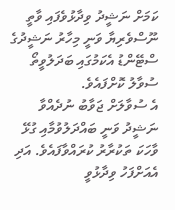ކަމަށް ނަޝީދު ވިދާޅުވެފައި ވާތީ ނޫސްވެރިޔާ ވަނީ މިހާރު ނަޝީދުގެ ސްޓޭންޑު އެކަމުގައި ބަދަލުވީތޯ ސުވާލު ކޮށްފައެވެ.
އެ ސުވާލަށް ޖަވާބު ނުދެއްވާ ނަޝީދު ވަނީ ބައްދަލުވުމާއި ގުޅޭ ވާހަކަ ތަކުރާރު ކުރައްވާފައެވެ. އަދި އެއަށްފަހު ވިދާޅުވީ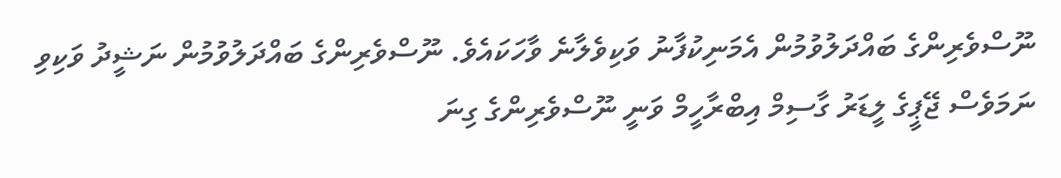ނޫސްވެރިންގެ ބައްދަލުވުމުން އެމަނިކުފާނު ވަކިވެލާނެ ވާހަކައެވެ. ނޫސްވެރިންގެ ބައްދަލުވުމުން ނަޝީދު ވަކިވި ނަމަވެސް ޖޭޕީގެ ލީޑަރު ގާސިމް އިބްރާހީމް ވަނީ ނޫސްވެރިންގެ ގިނަ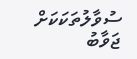ސުވާލުތަކަކަށް ޖަވާބު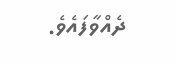ދެއްވާފައެވެ.